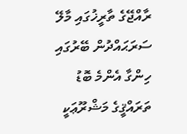ރާއްޖޭގެ ތާރީޚުގައި މާލޭ ސަރަޙައްދުން ބޭރުގައި ހިންގާ އެންމެ ބޮޑު ތަރައްޤީގެ މަޝްރޫޢަކީ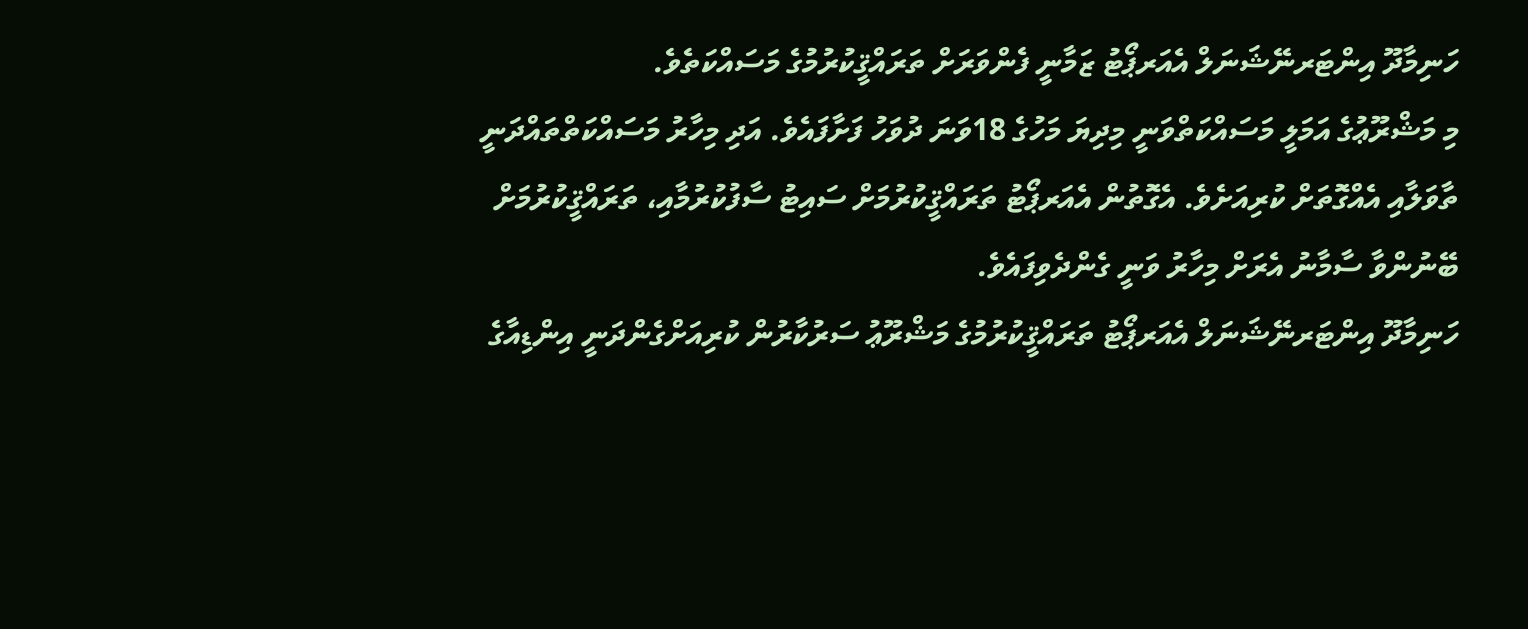ހަނިމާދޫ އިންޓަރނޭޝަނަލް އެއަރޕޯޓު ޒަމާނީ ފެންވަރަށް ތަރައްޤީކުރުމުގެ މަސައްކަތެވެ.
މި މަޝްރޫޢުގެ އަމަލީ މަސައްކަތްވަނީ މިދިޔަ މަހުގެ 18ވަނަ ދުވަހު ފަށާފައެވެ. އަދި މިހާރު މަސައްކަތްތައްދަނީ ތާވަލާއި އެއްގޮތަށް ކުރިއަށެވެ. އެގޮތުން އެއަރޕޯޓު ތަރައްޤީކުރުމަށް ސައިޓު ސާފުކުރުމާއި، ތަރައްޤީކުރުމަށް ބޭނުންވާ ސާމާނު އެރަށް މިހާރު ވަނީ ގެންދެވިފައެވެ.
ހަނިމާދޫ އިންޓަރނޭޝަނަލް އެއަރޕޯޓު ތަރައްޤީކުރުމުގެ މަޝްރޫޢު ސަރުކާރުން ކުރިއަށްގެންދަނީ އިންޑިއާގެ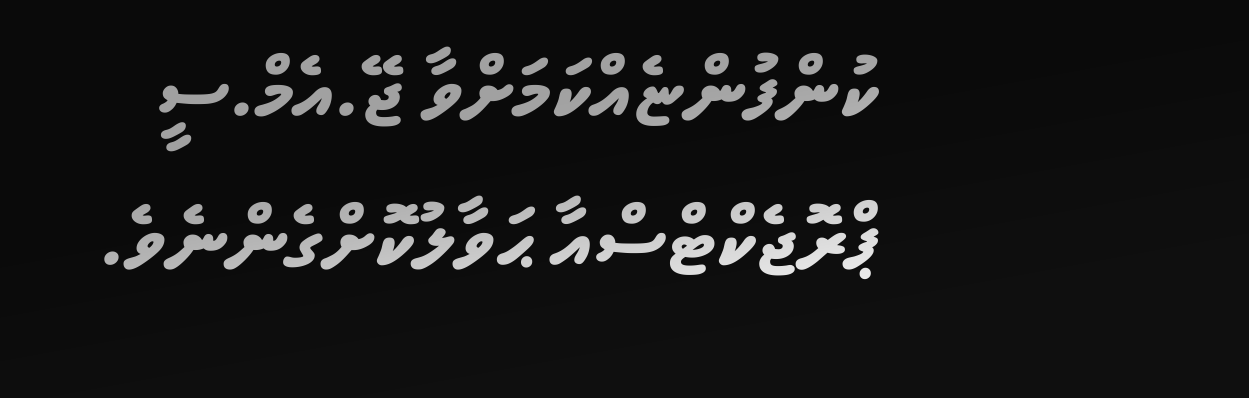ކުންފުންޏެއްކަމަށްވާ ޖޭ.އެމް.ސީ ޕްރޮޖެކްޓްސްއާ ޙަވާލުކޮށްގެންނެވެ.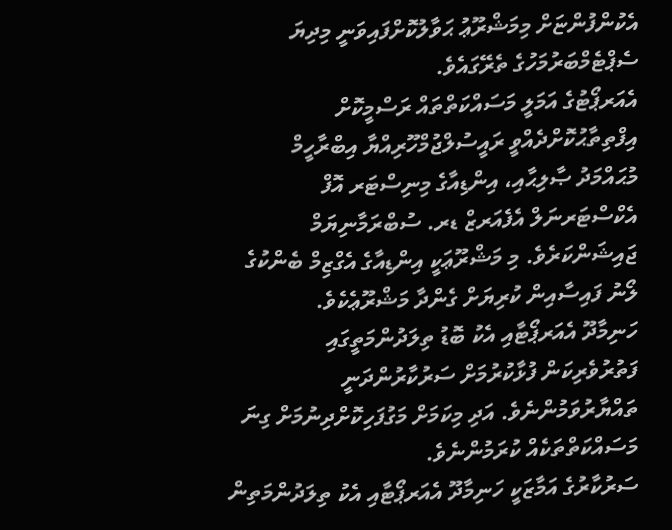އެކުންފުންޏަށް މިމަޝްރޫޢު ޙަވާލުކޮށްފައިވަނީ މިދިޔަ ސެޕްޓެމްބަރުމަހުގެ ތެރޭގައެވެ.
އެއަރޕޯޓުގެ އަމަލީ މަސައްކަތްތައް ރަސްމީކޮށް އިފްތިތާޙުކޮށްދެއްވީ ރައީސުލްޖުމްހޫރިއްޔާ އިބްރާހީމް މުޙައްމަދު ޞާލިޙާއި، އިންޑިއާގެ މިނިސްޓަރ އޮފް އެކްސްޓަރނަލް އެފެއަރޒް ޑރ. ސުބްރަމާނިޔަމް ޖައިޝަންކަރެވެ. މި މަޝްރޫޢަކީ އިންޑިއާގެ އެގްޒިމް ބެންކުގެ ލޯނު ފައިސާއިން ކުރިޔަށް ގެންދާ މަޝްރޫޢެކެވެ.
ހަނިމާދޫ އެއަރޕޯޓާއި އެކު ބޮޑު ތިލަދުންމަތީގައި ފަތުރުވެރިކަން ފުޅާކުރުމަށް ސަރުކާރުންދަނީ ތައްޔާރުވަމުންނެވެ. އަދި މިކަމަށް މަގުފަހިކޮށްދިނުމަށް ގިނަ މަސައްކަތްތަކެއް ކުރަމުންނެވެ.
ސަރުކާރުގެ އަމާޒަކީ ހަނިމާދޫ އެއަރޕޯޓާއި އެކު ތިލަދުންމަތިން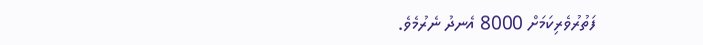ފަތުރުވެރިކަމަށް 8000 އެނދު ނެރުމެވެ.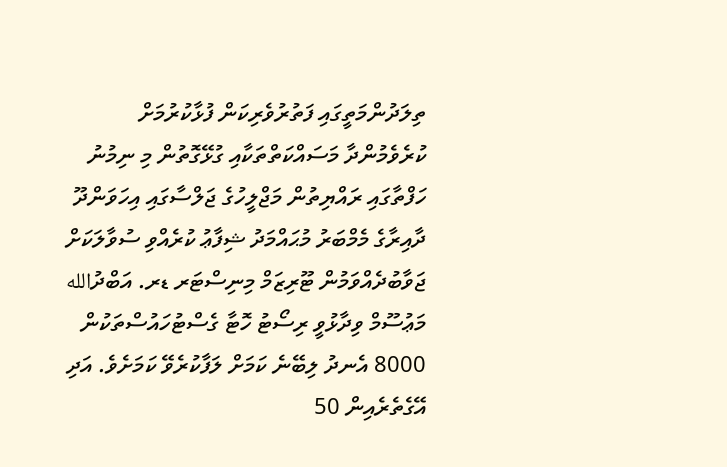ތިލަދުންމަތީގައި ފަތުރުވެރިކަން ފުޅާކުރުމަށް ކުރެވެމުންދާ މަސައްކަތްތަކާއި ގުޅޭގޮތުން މި ނިމުނު ހަފްތާގައި ރައްޔިތުން މަޖްލީހުގެ ޖަލްސާގައި އިހަވަންދޫ ދާއިރާގެ މެމްބަރު މުޙައްމަދު ޝިފާޢު ކުރެއްވި ސުވާލަކަށް ޖަވާބުދެއްވަމުން ޓޫރިޒަމް މިނިސްޓަރ ޑރ. އަބްދުالله މަޢުސޫމް ވިދާޅުވީ ރިސޯޓު ހޮޓާ ގެސްޓުހައުސްތަކުން 8000 އެނދު ލިބޭނެ ކަމަށް ލަފާކުރެވޭ ކަމަށެވެ. އަދި އޭގެތެރެއިން 50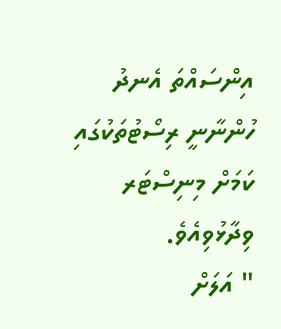އިންސައްތަ އެނދު ހުންނާނީ ރިސޯޓުތަކުގައި ކަމަށް މިނިސްޓަރ ވިދާޅުވިއެވެ.
" އަލަށް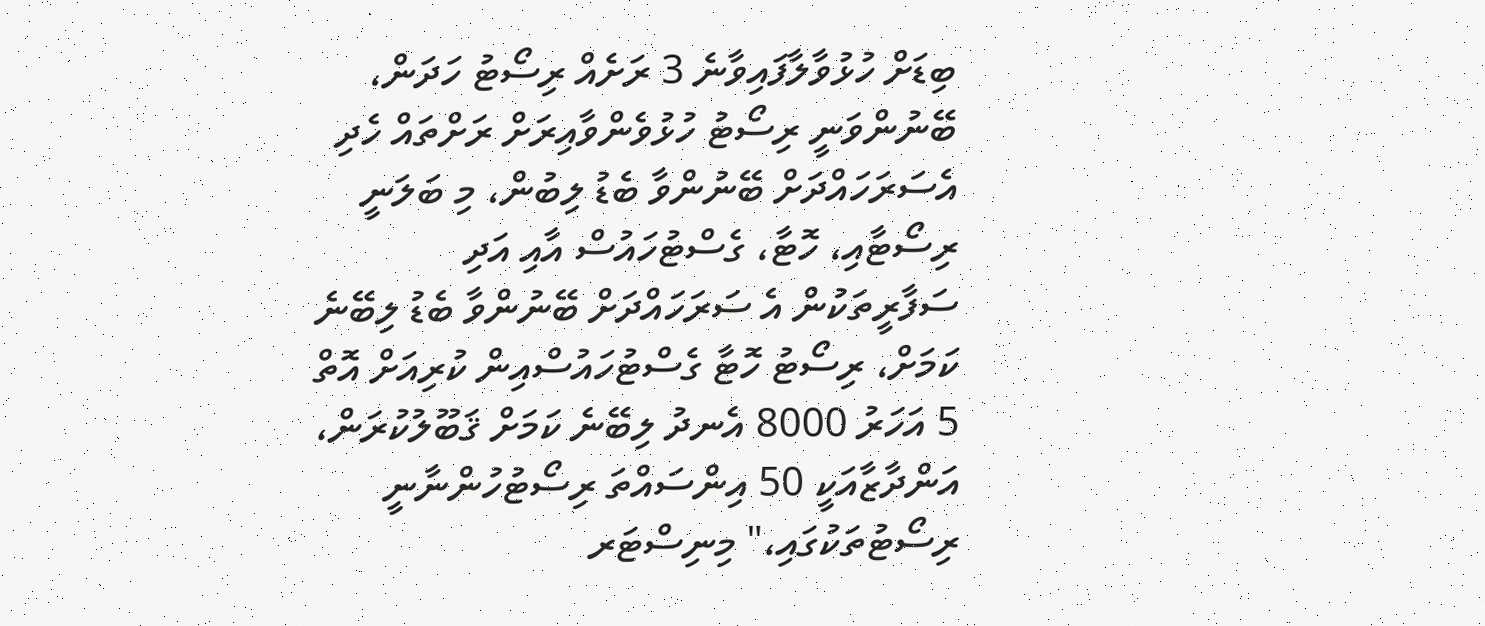ބިޑަށް ހުޅުވާލާފައިވާނެ 3 ރަށެއް ރިސޯޓު ހަދަން، ބޭނުންވަނީ ރިސޯޓު ހުޅުވެންވާއިރަށް ރަށްތައް ހެދި އެސަރަހައްދަށް ބޭނުންވާ ބެޑު ލިބުން، މި ބަލަނީ ރިސޯޓާއި، ހޮޓާ، ގެސްޓުހައުސް އާއި އަދި ސަފާރީތަކުން އެ ސަރަހައްދަށް ބޭނުންވާ ބެޑު ލިބޭނެ ކަމަށް، ރިސޯޓު ހޮޓާ ގެސްޓުހައުސްއިން ކުރިއަށް އޮތް 5 އަހަރު 8000 އެނދު ލިބޭނެ ކަމަށް ޤަބޫލުކުރަން، އަންދާޒާއަކީ 50 އިންސައްތަ ރިސޯޓުހުންނާނީ ރިސޯޓުތަކުގައި،" މިނިސްޓަރ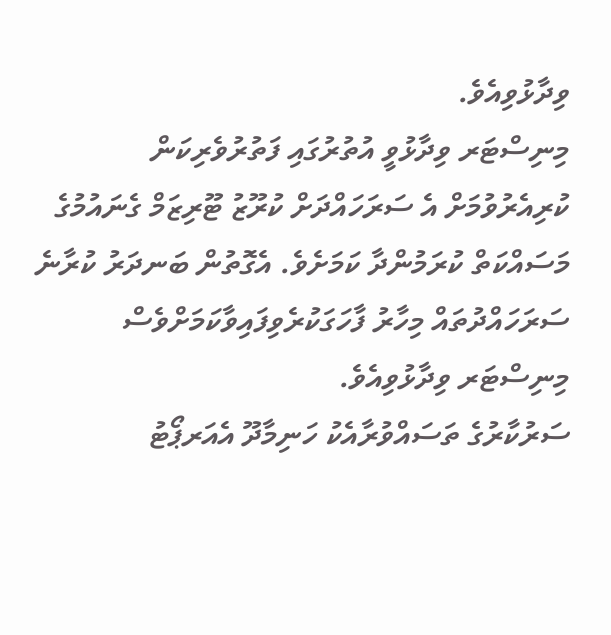ވިދާޅުވިއެވެ.
މިނިސްޓަރ ވިދާޅުވީ އުތުރުގައި ފަތުރުވެރިކަން ކުރިއެރުވުމަށް އެ ސަރަހައްދަށް ކުރޫޒު ޓޫރިޒަމް ގެނައުމުގެ މަސައްކަތް ކުރަމުންދާ ކަމަށެވެ. އެގޮތުން ބަނދަރު ކުރާނެ ސަރަހައްދުތައް މިހާރު ފާހަގަކުރެވިފައިވާކަމަށްވެސް މިނިސްޓަރ ވިދާޅުވިއެވެ.
ސަރުކާރުގެ ތަސައްވުރާއެކު ހަނިމާދޫ އެއަރޕޯޓު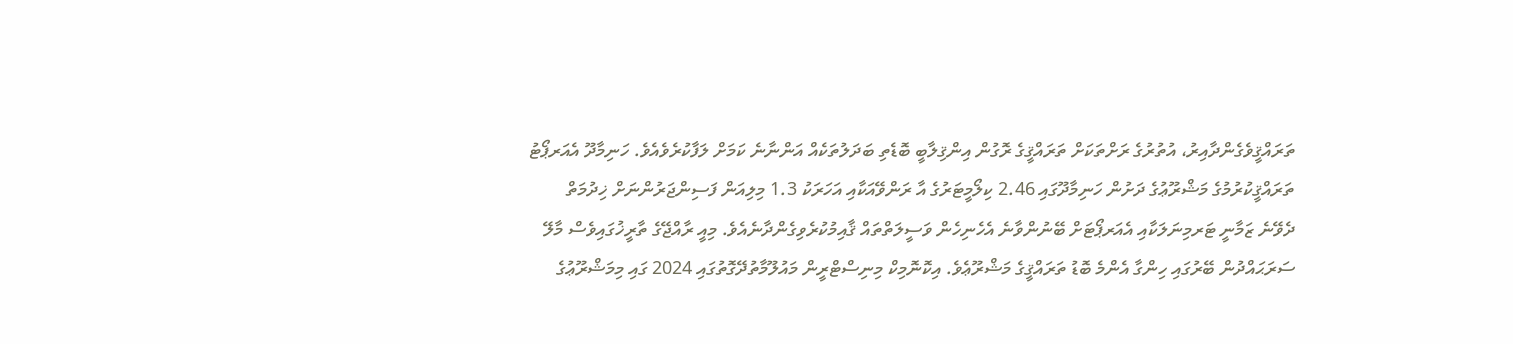ތަރައްޤީވެގެންދާއިރު، އުތުރުގެ ރަށްތަކަށް ތަރައްޤީގެ ރޮގުން އިންޤިލާބީ ބޮޑެތި ބަދަލުތަކެއް އަންނާނެ ކަމަށް ލަފާކުރެވެއެވެ. ހަނިމާދޫ އެއަރޕޯޓު ތަރައްޤީކުރުމުގެ މަޝްރޫޢުގެ ދަށުން ހަނިމާދޫގައި 2.46 ކިލޯމީޓަރުގެ އާ ރަންވޭއަކާއި އަހަރަކު 1.3 މިލިއަން ފަސިންޖަރުންނަށް ޚިދުމަތް ދެވޭނެ ޒަމާނީ ޓަރމިނަލަކާއި އެއަރޕޯޓަށް ބޭނުންވާނެ އެހެނިހެން ވަސީލަތްތައް ޤާއިމުކުރެވިގެންދާނެއެވެ. މިއީ ރާއްޖޭގެ ތާރީޚުގައިވެސް މާލޭ ސަރަޙައްދުން ބޭރުގައި ހިންގާ އެންމެ ބޮޑު ތަރައްޤީގެ މަޝްރޫޢެވެ. އިކޮނޮމިކް މިނިސްޓްރީން މައުލޫމާތުދޭގޮތުގައި 2024 ގައި މިމަޝްރޫޢުގެ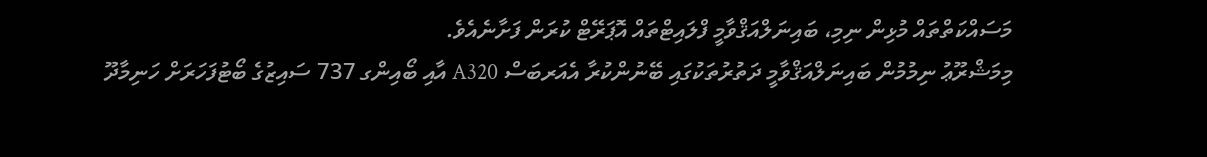މަސައްކަތްތައް މުޅިން ނިމި، ބައިނަލްއަޤްވާމީ ފްލައިޓްތައް އޮޕަރޭޓް ކުރަން ފަށާނެއެވެ.
މިމަޝްރޫޢު ނިމުމުން ބައިނަލްއަޤްވާމީ ދަތުރުތަކުގައި ބޭނުންކުރާ އެއަރބަސް A320 އާއި ބޯއިންގ 737 ސައިޒުގެ ބޯޓުފަހަރަށް ހަނިމާދޫ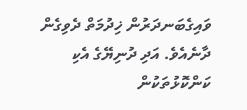ވައިގެބަނދަރުން ޚިދުމަތް ދެވިގެން ދާނެއެވެ. އަދި ދުނިޔޭގެ އެކި ކަންކޮޅުތަކުން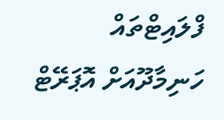ފްލައިޓްތައް ހަނިމާދޫއަށް އޮޕަރޭޓް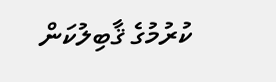ކުރުމުގެ ޤާބިލުކަން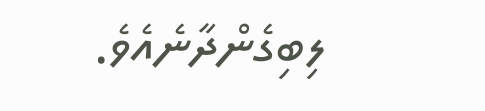ލިބިގެންދާނެއެވެ.